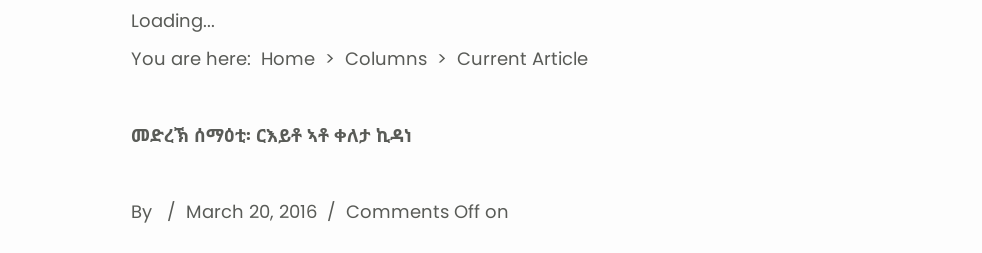Loading...
You are here:  Home  >  Columns  >  Current Article

መድረኽ ሰማዕቲ፡ ርእይቶ ኣቶ ቀለታ ኪዳነ

By   /  March 20, 2016  /  Comments Off on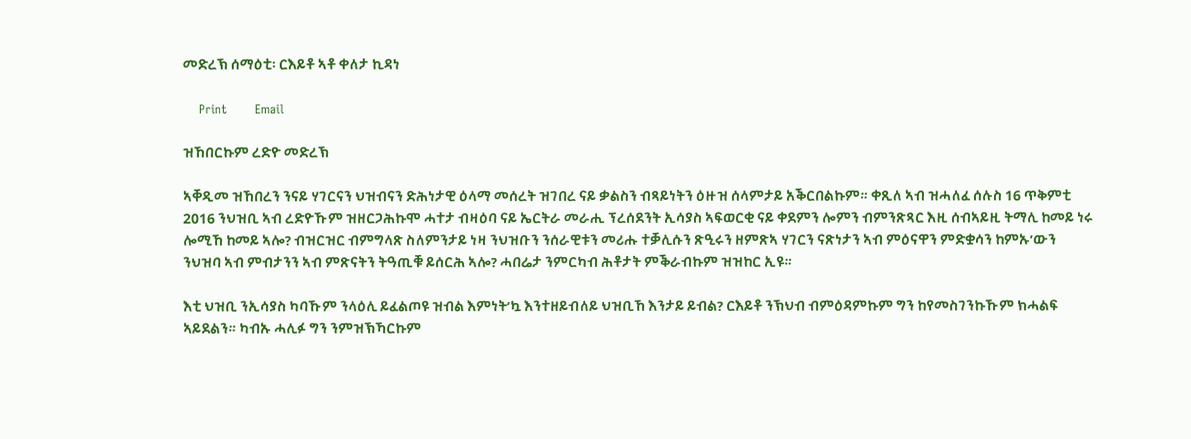መድረኽ ሰማዕቲ፡ ርእይቶ ኣቶ ቀለታ ኪዳነ

    Print       Email

ዝኸበርኩም ረድዮ መድረኽ

ኣቐዲመ ዝኸበረን ንናይ ሃገርናን ህዝብናን ድሕነታዊ ዕላማ መሰረት ዝገበረ ናይ ቃልስን ብጻይነትን ዕዙዝ ሰላምታይ አቕርበልኩም። ቀጺለ ኣብ ዝሓለፈ ሰሉስ 16 ጥቅምቲ 2016 ንህዝቢ ኣብ ረድዮኹም ዝዘርጋሕኩሞ ሓተታ ብዛዕባ ናይ ኤርትራ መራሒ ፕረሰደንት ኢሳያስ ኣፍወርቂ ናይ ቀደምን ሎምን ብምንጽጻር እዚ ሰብኣይዚ ትማሊ ከመይ ነሩ ሎሚኸ ከመይ ኣሎ? ብዝርዝር ብምግላጽ ስለምንታይ ነዛ ንህዝቡን ንሰራዊቱን መሪሑ ተቓሊሱን ጽዒሩን ዘምጽኣ ሃገርን ናጽነታን ኣብ ምዕናዋን ምድቋሳን ከምኡ’ውን ንህዝባ ኣብ ምብታንን ኣብ ምጽናትን ትዓጢቑ ይሰርሕ ኣሎ? ሓበሬታ ንምርካብ ሕቶታት ምቕራብኩም ዝዝከር ኢዩ።

እቲ ህዝቢ ንኢሳያስ ካባኹም ንላዕሊ ይፈልጦዩ ዝብል እምነት’ኳ እንተዘይብለይ ህዝቢኸ እንታይ ይብል? ርእይቶ ንኽህብ ብምዕዳምኩም ግን ከየመስገንኩኹም ክሓልፍ ኣይደልን። ካብኡ ሓሊፉ ግን ንምዝኽኻርኩም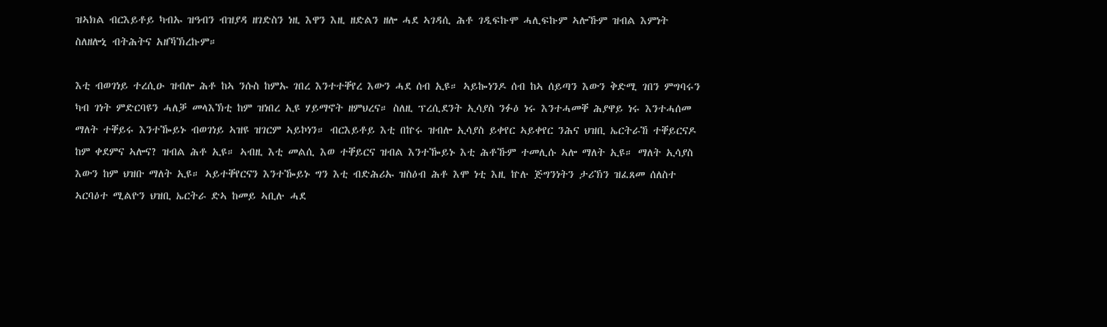ዝኣክል ብርእይቶይ ካብኡ ዝዓብን ብዝያዳ ዘገድስን ነዚ እዋን እዚ ዘድልን ዘሎ ሓደ ኣገዳሲ ሕቶ ገዲፍኩሞ ሓሊፍኩም ኣሎኹም ዝብል እምነት ስለዘሎኒ ብትሕትና አዘኻኽረኩም።

እቲ ብወገነይ ተረሲዑ ዝብሎ ሕቶ ከኣ ንሱስ ከምኡ ገበረ እንተተቐየረ እውን ሓደ ሰብ ኢዩ። ኣይኰነንዶ ሰብ ከኣ ሰይጣን እውን ቅድሚ ገበን ምግባሩን ካብ ገነት ምድርባዩን ሓለቓ መላእኽቲ ከም ዝነበረ ኢዩ ሃይማኖት ዘምህረና። ስለዚ ፕረሲደንት ኢሳያስ ንፉዕ ነሩ እንተሓመቐ ሕያዋይ ነሩ እንተሓሰመ ማለት ተቐይሩ እንተዀይኑ ብወገነይ ኣዝዩ ዝገርም ኣይኮነን። ብርእይቶይ እቲ በኵሩ ዝብሎ ኢሳያስ ይቀየር ኣይቀየር ንሕና ህዝቢ ኤርትራኸ ተቐይርናዶ ከም ቀደምና ኣሎና? ዝብል ሕቶ ኢዩ። ኣብዚ እቲ መልሲ እወ ተቐይርና ዝብል እንተዀይኑ እቲ ሕቶኹም ተመሊሱ ኣሎ ማለት ኢዩ። ማለት ኢሳያስ እውን ከም ህዝቡ ማለት ኢዩ። ኣይተቐየርናን እንተዀይኑ ግን እቲ ብድሕሪኡ ዝስዕብ ሕቶ እሞ ነቲ እዚ ኵሉ ጅግንነትን ታሪኽን ዝፈጸመ ሰለስተ ኣርባዕተ ሚልዮን ህዝቢ ኤርትራ ድኣ ከመይ ኣቢሉ ሓደ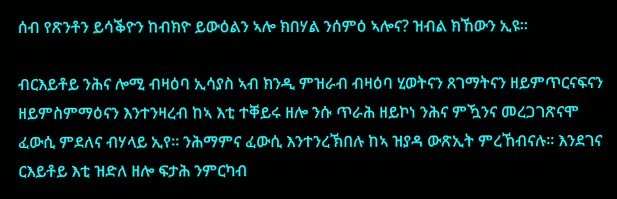ሰብ የጽንቶን ይሳቕዮን ከብክዮ ይውዕልን ኣሎ ክበሃል ንሰምዕ ኣሎና? ዝብል ክኸውን ኢዩ።

ብርእይቶይ ንሕና ሎሚ ብዛዕባ ኢሳያስ ኣብ ክንዲ ምዝራብ ብዛዕባ ሂወትናን ጸገማትናን ዘይምጥርናፍናን ዘይምስምማዕናን እንተንዛረብ ከኣ እቲ ተቐይሩ ዘሎ ንሱ ጥራሕ ዘይኮነ ንሕና ምዃንና መረጋገጽናሞ ፈውሲ ምደለና ብሃላይ ኢየ። ንሕማምና ፈውሲ እንተንረኽበሉ ከኣ ዝያዳ ውጽኢት ምረኸብናሉ። እንደገና ርእይቶይ እቲ ዝድለ ዘሎ ፍታሕ ንምርካብ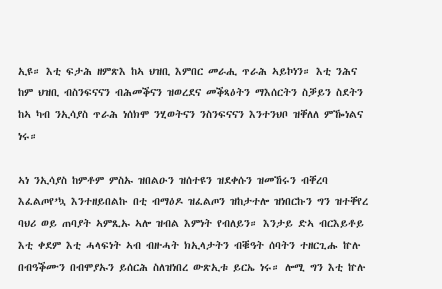ኢዩ። እቲ ፍታሕ ዘምጽእ ከኣ ህዝቢ እምበር መራሒ ጥራሕ ኣይኮነን። እቲ ንሕና ከም ህዝቢ ብስንፍናናን ብሕመቕናን ዝወረደና መቕጻዕትን ማእሰርትን ስቓይን ስደትን ከኣ ካብ ንኢሳያስ ጥራሕ ነሰክሞ ንሂወትናን ንስንፍናናን እንተንህቦ ዝቐለለ ምዀነልና ነሩ።

ኣነ ንኢሳያስ ከምቶም ምስኡ ዝበልዑን ዝሰተዩን ዝደቀሱን ዝመኸሩን ብቐረባ እፈልጦየ’ኳ እንተዘይበልኩ በቲ ብማዕዶ ዝፈልጦን ዝከታተሎ ዝነበርኩን ግን ዝተቐየረ ባህሪ ወይ ጠባያት ኣምጺኡ ኣሎ ዝብል እምነት የብለይን። እንታይ ድኣ ብርእይቶይ እቲ ቀደም እቲ ሓላፍነት ኣብ ብዙሓት ክኢላታትን ብቑዓት ሰባትን ተዘርጊሑ ኵሉ በብዓቕሙን በብሞያኡን ይሰርሕ ስለዝነበረ ውጽኢቱ ይርኤ ነሩ። ሎሚ ግን እቲ ኵሉ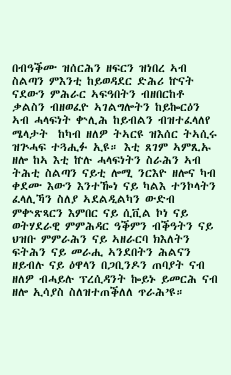በብዓቕሙ ዝሰርሕን ዘፍርን ዝነበረ ኣብ ስልጣን ምእንቲ ከይወዳደር ድሕሪ ኵናት ናደውን ምሕራር ኣፍዓበትን ብዘበርከቶ ቃልስን ብዘወፈዮ ኣገልግሎትን ከይኰርዕን ኣብ ሓላፍነት ቍሊሕ ከይብልን ብዝተፈላለየ ሜላታት  ከካብ ዘለዎ ትኣርዩ ዝእሰር ትኣሲሩ ዝጕሓፍ ተጓሒፉ ኢዩ። እቲ ጸገም ኣምጺኡ ዘሎ ከኣ እቲ ኵሉ ሓላፍነትን ስራሕን ኣብ ትሕቲ ስልጣን ናይቲ ሎሚ ንርእዮ ዘሎና ካብ ቀደሙ እውን እንተዀነ ናይ ካልእ ተንኮላትን ፈላሊኻን ስለያ ኣደልዲልካን ውድብ ምቍጽጻርን እምበር ናይ ሲቪል ኮነ ናይ ወትሃደራዊ ምምሕዳር ዓቕምን ብቕዓትን ናይ ህዝቡ ምምራሕን ናይ ኣዘራርባ ክእለትን ፍትሕን ናይ መራሒ ኣንደበትን ሕልናን ዘይብሉ ናይ ዕዋላን በጋቢንዶን ጠባያት ናብ ዘለዎ ብሓይሉ ፕረሲዳንት ኰይኑ ይመርሕ ናብ ዘሎ ኢሳያስ ስለዝተጠቕለለ ጥራሕ’ዩ።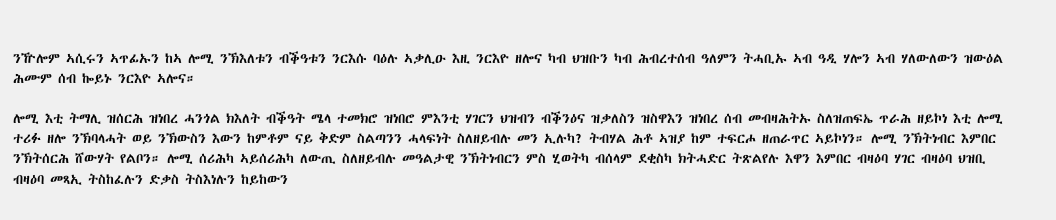ንዅሎም ኣሲሩን ኣጥፊኡን ከኣ ሎሚ ንኽእለቱን ብቕዓቱን ንርእሱ ባዕሉ ኣቃሊዑ እዚ ንርእዮ ዘሎና ካብ ህዝቡን ካብ ሕብረተሰብ ዓለምን ትሓቢኡ ኣብ ዓዲ ሃሎን ኣብ ሃለውለውን ዝውዕል ሕሙም ሰብ ኰይኑ ንርእዮ ኣሎና።

ሎሚ እቲ ትማሊ ዝሰርሕ ዝነበረ ሓንጎል ክእለት ብቕዓት ሜላ ተመክሮ ዝነበሮ ምእንቲ ሃገርን ህዝብን ብቕንዕና ዝቃለስን ዝስዋእን ዝነበረ ሰብ መብዛሕትኡ ስለዝጠፍኤ ጥራሕ ዘይኮነ እቲ ሎሚ ተሪፉ ዘሎ ንኽባላሓት ወይ ንኽውስን እውን ከምቶም ናይ ቅድም ስልጣንን ሓላፍነት ስለዘይብሉ መን ኢሉካ? ትብሃል ሕቶ ኣዝያ ከም ተፍርሖ ዘጠራጥር ኣይኮነን። ሎሚ ንኽትነብር እምበር ንኽትሰርሕ ሸውሃት የልቦን። ሎሚ ሰሪሕካ ኣይሰሪሕካ ለውጢ ስለዘይብሉ መዓልታዊ ንኽትነብርን ምስ ሂወትካ ብሰላም ደቂስካ ክትሓድር ትጽልየሉ እዋን እምበር ብዛዕባ ሃገር ብዛዕባ ህዝቢ ብዛዕባ መጻኢ ትስከፈሉን ድቃስ ትስእነሉን ከይከውን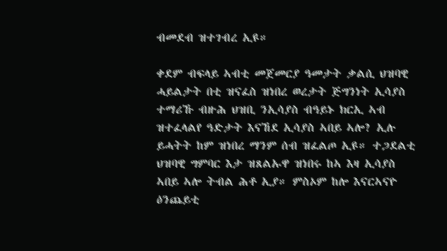ብመደብ ዝተገብረ ኢዩ።

ቀደም ብፍላይ ኣብቲ መጀመርያ ዓመታት ቃልሲ ህዝባዊ ሓይልታት በቲ ዝናፈስ ዝነበረ ወረታት ጅግንነት ኢሳያስ ተማሪኹ ብዙሕ ህዝቢ ንኢሳያስ ብዓይኑ ክርኢ ኣብ ዝተፈላልየ ዓድታት እናኸደ ኢሳያስ ኣበይ ኣሎ? ኢሉ ይሓትት ከም ዝነበረ ማንም ሰብ ዝፈልጦ ኢዩ። ተጋደልቲ ህዝባዊ ግምባር እታ ዝጸልኡዋ ዝነበሩ ከኣ እዛ ኢሳያስ ኣበይ ኣሎ ትብል ሕቶ ኢያ። ምስኦም ከሎ እናርኣናዮ ዕንጨይቲ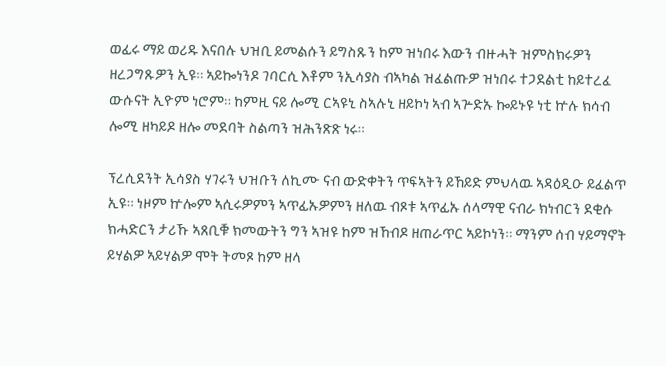ወፊሩ ማይ ወሪዱ እናበሉ ህዝቢ ይመልሱን ይግስጹን ከም ዝነበሩ እውን ብዙሓት ዝምስክሩዎን ዘረጋግጹዎን ኢዩ። ኣይኰነንዶ ገባርሲ እቶም ንኢሳያስ ብኣካል ዝፈልጡዎ ዝነበሩ ተጋደልቲ ከይተረፈ ውሱናት ኢዮም ነሮም። ከምዚ ናይ ሎሚ ርኣዩኒ ስኣሉኒ ዘይኮነ ኣብ ኣጕድኡ ኰይኑዩ ነቲ ኵሉ ክሳብ ሎሚ ዘካይዶ ዘሎ መደባት ስልጣን ዝሕንጽጽ ነሩ።

ፕረሲደንት ኢሳያስ ሃገሩን ህዝቡን ለኪሙ ናብ ውድቀትን ጥፍኣትን ይኸይድ ምህላዉ ኣዳዕዲዑ ይፈልጥ ኢዩ። ነዞም ኵሎም ኣሲሩዎምን ኣጥፊኡዎምን ዘለዉ ብጾቱ ኣጥፊኡ ሰላማዊ ናብራ ክነብርን ደቂሱ ክሓድርን ታሪኹ ኣጸቢቑ ክመውትን ግን ኣዝዩ ከም ዝኸብዶ ዘጠራጥር ኣይኮነን። ማንም ሰብ ሃይማኖት ይሃልዎ ኣይሃልዎ ሞት ትመጾ ከም ዘላ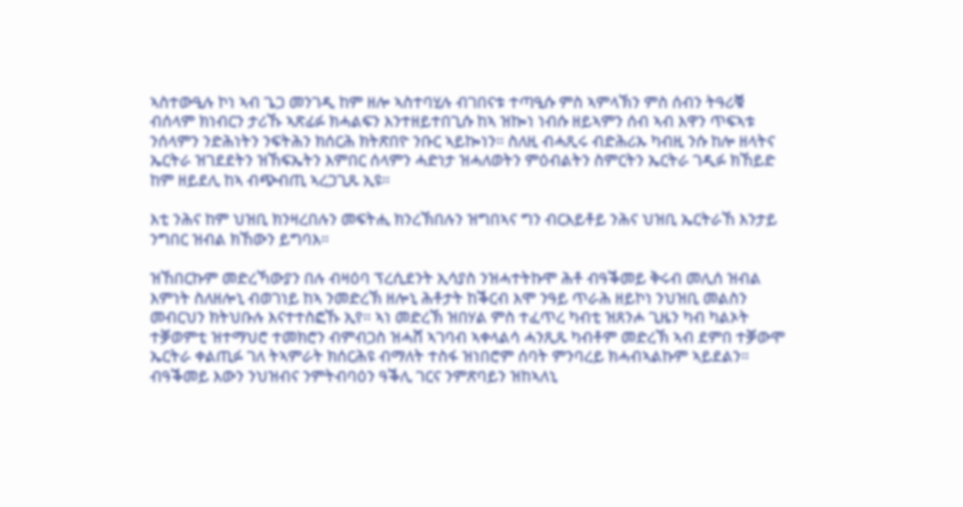ኣስተውዒሉ ኮነ ኣብ ጌጋ መንገዲ ከም ዘሎ ኣስተባሂሉ ብገበናቱ ተጣዒሱ ምስ ኣምላኽን ምስ ሰብን ትዓሪቑ ብሰላም ክነብርን ታሪኹ ኣጽፊፉ ክሓልፍን እንተዘይተበጊሱ ከኣ ዝኰነ ነብሱ ዘይኣምን ሰብ ኣብ እዋን ጥፍኣቱ ንሰላምን ንድሕነትን ንፍትሕን ክሰርሕ ክትጽበዮ ንቡር ኣይኰነን። ስለዚ ብሓጺሩ ብድሕሪኡ ካብዚ ንሱ ከሎ ዘላትና ኤርትራ ዝገደደትን ዝኸፍኤትን እምበር ሰላምን ሓድነታ ዝሓለወትን ምዕብልትን ስምርትን ኤርትራ ገዲፉ ክኸይድ ከም ዘይደሊ ከኣ ብጭብጢ ኣረጋጊጹ ኢዩ።

እቲ ንሕና ከም ህዝቢ ክንዛረበሉን መፍትሒ ክንረኽበሉን ዝግበኣና ግን ብርእይቶይ ንሕና ህዝቢ ኤርትራኸ እንታይ ንግበር ዝብል ክኸውን ይግባእ።

ዝኸበርኩም መድረኻውያን በሉ ብዛዕባ ፕረሲደንት ኢሳያስ ንዝሓተትኩሞ ሕቶ ብዓቕመይ ቅሩብ መሊሰ ዝብል እምነት ስለዘሎኒ ብወገነይ ከኣ ንመድረኽ ዘሎኒ ሕቶታት ከቕርብ እሞ ንዓይ ጥራሕ ዘይኮነ ንህዝቢ መልስን መብርህን ክትህቡሉ እናተተስፎኹ ኢየ። ኣነ መድረኽ ዝበሃል ምስ ተፈጥረ ካብቲ ዝጸንሖ ጊዜን ካብ ካልኦት ተቓወምቲ ዝተማህሮ ተመክሮን ብምብጋስ ዝሓሸ ኣገባብ ኣቀላልሳ ሓንጺጹ ካብቶም መድረኽ ኣብ ደምበ ተቓውሞ ኤርትራ ቀልጢፉ ገለ ትኣምራት ክሰርሕዩ ብማለት ተስፋ ዝነበሮም ሰባት ምንባረይ ክሓብኣልኩም ኣይደልን። ብዓቕመይ እውን ንህዝብና ንምትብባዕን ዓቕሊ ገርና ንምጽባይን ዝከኣለኒ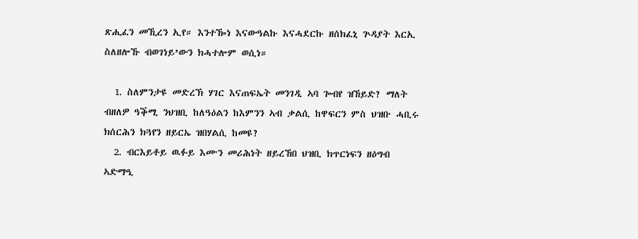ጽሒፈን መኺረን ኢየ። እንተዀነ እናውዓልኩ እናሓደርኩ ዘሰክፈኒ ጕዳያት እርኢ ስለዘሎኹ ብወገነይ’ውን ክሓተሎም ወሲነ።

  1. ስለምንታዩ መድረኽ ሃገር እናጠፍኤት መንገዲ ኣባ ጐብየ ዝኸይድ? ማለት ብዘለዎ ዓቕሚ ንህዝቢ ከለዓዕልን ከእምንን ኣብ ቃልሲ ከዋፍርን ምስ ህዝቡ ሓቢሩ ክሰርሕን ክጓየን ዘይርኤ ዝበሃልሲ ከመዩ?
  2. ብርእይቶይ ዉፉይ እሙን መሪሕነት ዘይረኸበ ህዝቢ ክጥርነፍን ዘዕግብ ኣድማዒ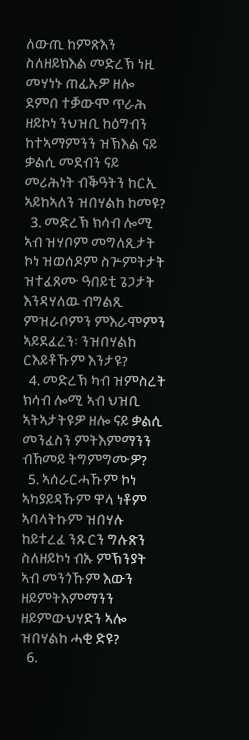ለውጢ ከምጽእን ስለዘይክእል መድረኽ ነዚ መሃነኑ ጠፊኡዎ ዘሎ ደምበ ተቓውሞ ጥራሕ ዘይኮነ ንህዝቢ ከዕግብን ከተኣማምንን ዝኽእል ናይ ቃልሲ መደብን ናይ መሪሕነት ብቕዓትን ከርኢ ኣይከኣለን ዝበሃልከ ከመዩ?
  3. መድረኽ ክሳብ ሎሚ ኣብ ዝሃቦም መግለጺታት ኮነ ዝወሰዶም ስጕምትታት ዝተፈጸሙ ዓበይቲ ጌጋታት እንዳሃለዉ ብግልጺ ምዝራቦምን ምእራሞምን ኣይደፈረን፡ ንዝበሃልከ ርእይቶኹም እንታዩ?
  4. መድረኽ ካብ ዝምስረት ክሳብ ሎሚ ኣብ ህዝቢ ኣትኣታትዩዎ ዘሎ ናይ ቃልሲ መንፈስን ምትእምማንን ብኸመይ ትግምግሙዎ?
  5. ኣሰራርሓኹም ኮነ ኣካያይዳኹም ዋላ ነቶም ኣባላትኩም ዝበሃሉ ከይተረፈ ንጹርን ግሉጽን ስለዘይኮነ ብኡ ምኽንያት ኣብ መንጎኹም እውን ዘይምትእምማንን ዘይምውህሃድን ኣሎ ዝበሃልከ ሓቂ ድዩ?
  6.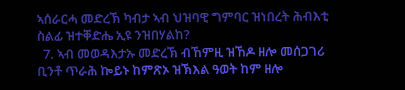ኣሰራርሓ መድረኽ ካብታ ኣብ ህዝባዊ ግምባር ዝነበረት ሕብእቲ ስልፊ ዝተቐድሔ ኢዩ ንዝበሃልከ?
  7. ኣብ መወዳእታኡ መድረኽ ብኸምዚ ዝኸዶ ዘሎ መሰጋገሪ ቢንቶ ጥራሕ ኰይኑ ከምጽኦ ዝኽእል ዓወት ከም ዘሎ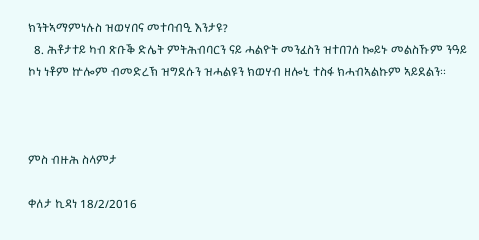ክንትኣማምነሉስ ዝወሃበና መተባብዒ እንታዩ?
  8. ሕቶታተይ ካብ ጽቡቕ ድሌት ምትሕብባርን ናይ ሓልዮት መንፈስን ዝተበገሰ ኰይኑ መልስኹም ንዓይ ኮነ ነቶም ኵሎም ብመድረኽ ዝግደሱን ዝሓልዩን ክወሃብ ዘሎኒ ተስፋ ክሓብኣልኩም ኣይደልን።



ምስ ብዙሕ ስላምታ

ቀለታ ኪዳነ 18/2/2016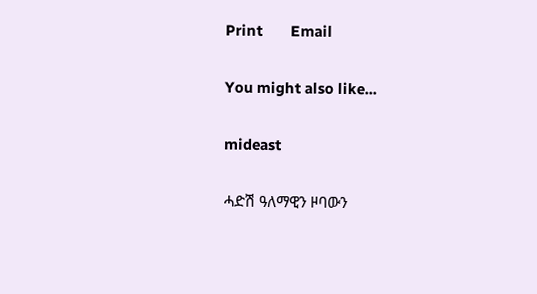Print       Email

You might also like...

mideast

ሓድሽ ዓለማዊን ዞባውን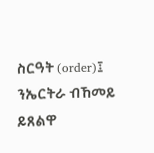ስርዓት (order)፤ ንኤርትራ ብኸመይ ይጸልዋ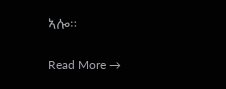ኣሎ።

Read More →